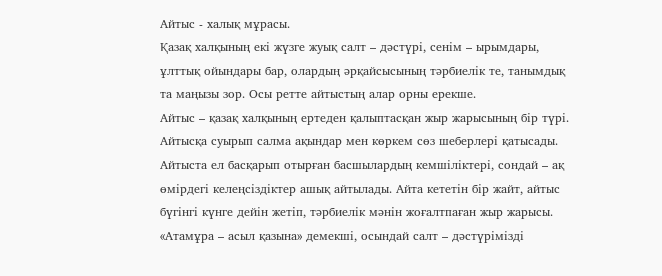Айтыс - халық мұрасы.
Қазақ халқының екі жүзге жуық салт – дәстүрі, сенім – ырымдары, ұлттық ойындары бар, олардың әрқайсысының тәрбиелік те, танымдық та маңызы зор. Осы ретте айтыстың алар орны ерекше.
Айтыс – қазақ халқының ертеден қалыптасқан жыр жарысының бір түрі. Айтысқа суырып салма ақындар мен көркем сөз шеберлері қатысады. Айтыста ел басқарып отырған басшылардың кемшіліктері, сондай – ақ өмірдегі келеңсіздіктер ашық айтылады. Айта кететін бір жайт, айтыс бүгінгі күнге дейін жетіп, тәрбиелік мәнін жоғалтпаған жыр жарысы. «Атамұра – асыл қазына» демекші, осындай салт – дәстүрімізді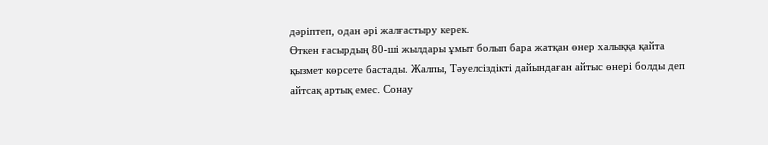дәріптеп, одан әрі жалғастыру керек.
Өткен ғасырдың 80-ші жылдары ұмыт болып бара жатқан өнер халыққа қайта қызмет көрсете бастады. Жалпы, Тәуелсіздікті дайындаған айтыс өнері болды деп айтсақ артық емес. Сонау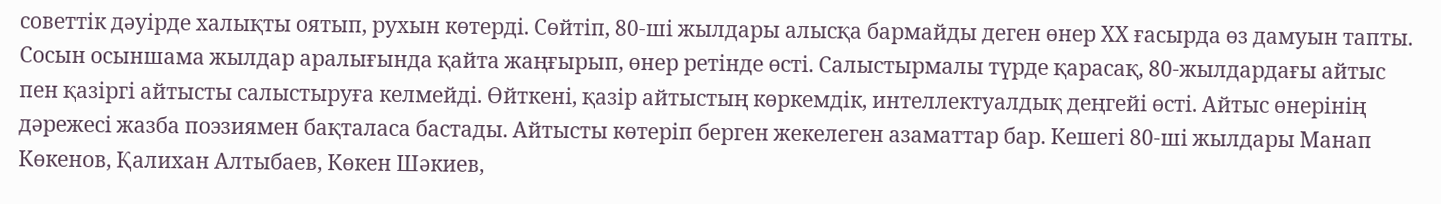советтік дәуірде халықты оятып, рухын көтерді. Сөйтіп, 80-ші жылдары алысқа бармайды деген өнер ХХ ғасырда өз дамуын тапты. Сосын осыншама жылдар аралығында қайта жаңғырып, өнер ретінде өсті. Салыстырмалы түрде қарасақ, 80-жылдардағы айтыс пен қазіргі айтысты салыстыруға келмейді. Өйткені, қазір айтыстың көркемдік, интеллектуалдық деңгейі өсті. Айтыс өнерінің дәрежесі жазба поэзиямен бақталаса бастады. Айтысты көтеріп берген жекелеген азаматтар бар. Кешегі 80-ші жылдары Манап Көкенов, Қалихан Алтыбаев, Көкен Шәкиев,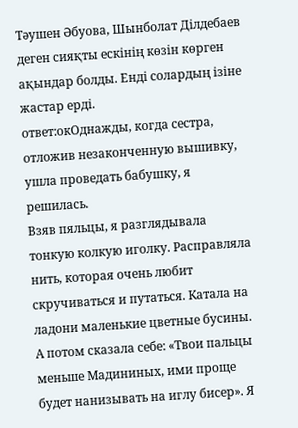Тәушен Әбуова, Шынболат Ділдебаев деген сияқты ескінің көзін көрген ақындар болды. Енді солардың ізіне жастар ерді.
ответ:окОднажды, когда сестра, отложив незаконченную вышивку, ушла проведать бабушку, я решилась.
Взяв пяльцы, я разглядывала тонкую колкую иголку. Расправляла нить, которая очень любит скручиваться и путаться. Катала на ладони маленькие цветные бусины. А потом сказала себе: «Твои пальцы меньше Мадининых, ими проще будет нанизывать на иглу бисер». Я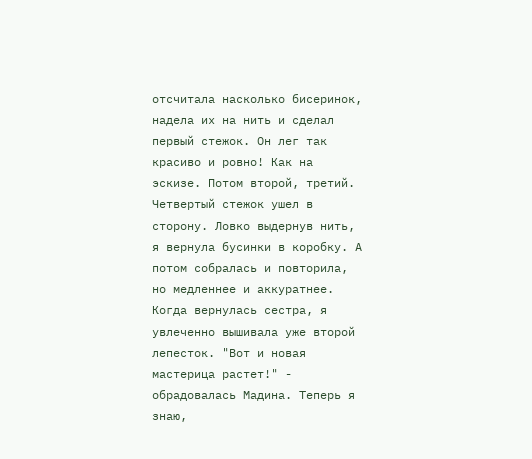отсчитала насколько бисеринок, надела их на нить и сделал первый стежок. Он лег так красиво и ровно! Как на эскизе. Потом второй, третий. Четвертый стежок ушел в сторону. Ловко выдернув нить, я вернула бусинки в коробку. А потом собралась и повторила, но медленнее и аккуратнее.
Когда вернулась сестра, я увлеченно вышивала уже второй лепесток. "Вот и новая мастерица растет!" - обрадовалась Мадина. Теперь я знаю,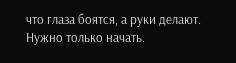что глаза боятся, а руки делают. Нужно только начать.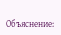Объяснение: